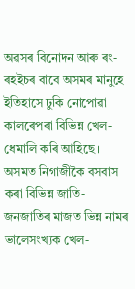অৱসৰ বিনোদন আৰু ৰং-ৰহইচৰ বাবে অসমৰ মানুহে ইতিহাসে ঢুকি নোপোৱা কালৰেপৰা বিভিন্ন খেল-ধেমালি কৰি আহিছে। অসমত নিগাজীকৈ বসবাস কৰা বিভিন্ন জাতি-জনজাতিৰ মাজত ভিন্ন নামৰ ভালেসংখ্যক খেল-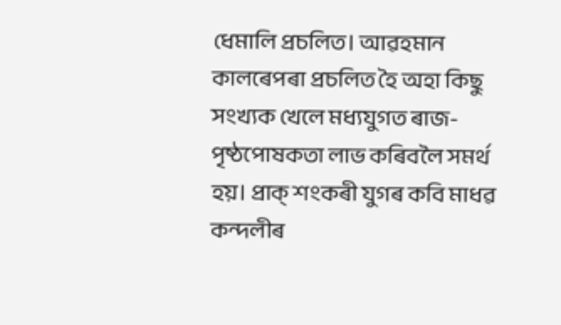ধেমালি প্ৰচলিত। আৱহমান কালৰেপৰা প্ৰচলিত হৈ অহা কিছু সংখ্যক খেলে মধ্যযুগত ৰাজ-পৃষ্ঠপোষকতা লাভ কৰিবলৈ সমৰ্থ হয়। প্ৰাক্ শংকৰী যুগৰ কবি মাধৱ কন্দলীৰ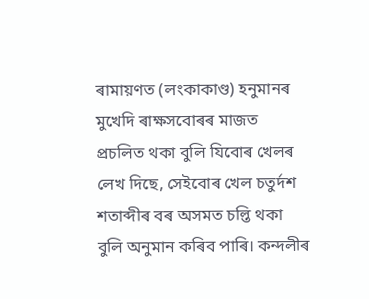ৰামায়ণত (লংকাকাণ্ড) হনুমানৰ মুখেদি ৰাক্ষসবোৰৰ মাজত প্ৰচলিত থকা বুলি যিবোৰ খেলৰ লেখ দিছে, সেইবোৰ খেল চতুৰ্দশ শতাব্দীৰ বৰ অসমত চল্তি থকা বুলি অনুমান কৰিব পাৰি। কন্দলীৰ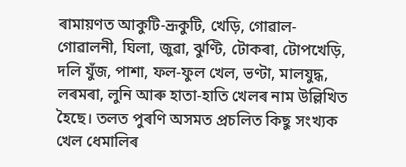ৰামায়ণত আকুটি-ভ্ৰূকুটি, খেড়ি, গোৱাল-গোৱালনী, ঘিলা, জুৱা, ঝুণ্টি, টোকৰা, টোপখেড়ি, দলি যুঁজ, পাশা, ফল-ফুল খেল, ভণ্টা, মালযুদ্ধ, লৰমৰা, লুনি আৰু হাতা-হাতি খেলৰ নাম উল্লিখিত হৈছে। তলত পুৰণি অসমত প্ৰচলিত কিছু সংখ্যক খেল ধেমালিৰ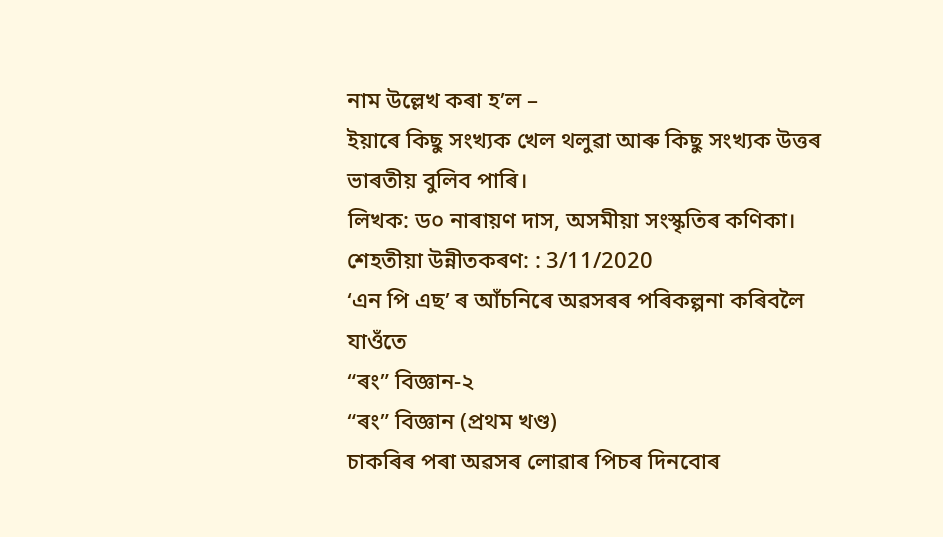নাম উল্লেখ কৰা হ’ল –
ইয়াৰে কিছু সংখ্যক খেল থলুৱা আৰু কিছু সংখ্যক উত্তৰ ভাৰতীয় বুলিব পাৰি।
লিখক: ড০ নাৰায়ণ দাস, অসমীয়া সংস্কৃতিৰ কণিকা।
শেহতীয়া উন্নীতকৰণ: : 3/11/2020
‘এন পি এছ’ ৰ আঁচনিৰে অৱসৰৰ পৰিকল্পনা কৰিবলৈ যাওঁতে
“ৰং” বিজ্ঞান-২
“ৰং” বিজ্ঞান (প্ৰথম খণ্ড)
চাকৰিৰ পৰা অৱসৰ লোৱাৰ পিচৰ দিনবোৰ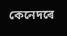কেনেদৰে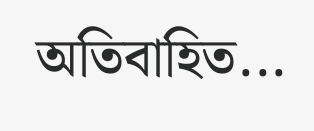অতিবাহিত...